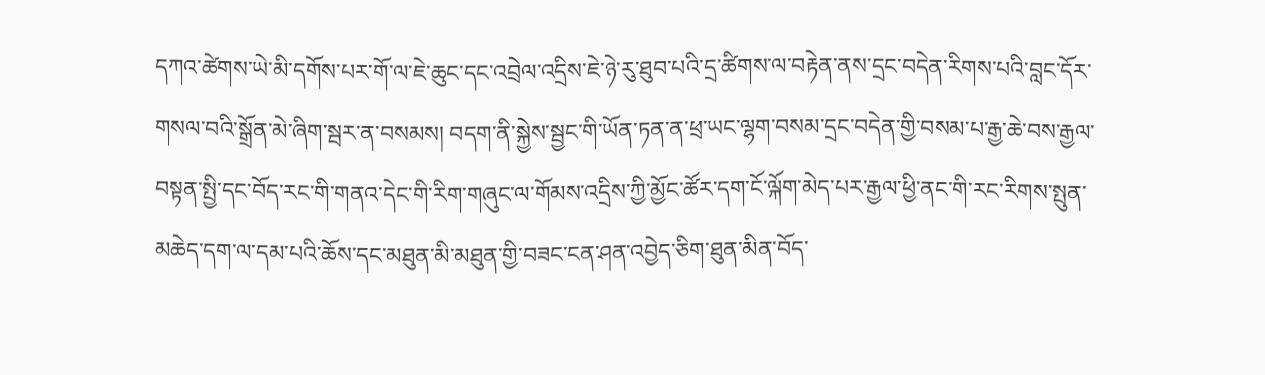དཀའ་ཚེགས་ཡེ་མི་དགོས་པར་གོ་ལ་ཇེ་ཆུང་དང་འབྲེལ་འདྲིས་ཇེ་ཉེ་རུ་ཐུབ་པའི་དྲ་ཚིགས་ལ་བརྟེན་ནས་དྲང་བདེན་རིགས་པའི་བླང་དོར་གསལ་བའི་སྒྲོན་མེ་ཞིག་སྦར་ན་བསམས། བདག་ནི་སྐྱེས་སྦྱང་གི་ཡོན་ཏན་ན་ཕྲ་ཡང་ལྷག་བསམ་དྲང་བདེན་གྱི་བསམ་པ་རྒྱ་ཆེ་བས་རྒྱལ་བསྟན་སྤྱི་དང་བོད་རང་གི་གནའ་དེང་གི་རིག་གཞུང་ལ་གོམས་འདྲིས་ཀྱི་མྱོང་ཚོར་དག་ངོ་ལྐོག་མེད་པར་རྒྱལ་ཕྱི་ནང་གི་རང་རིགས་སྤུན་མཆེད་དག་ལ་དམ་པའི་ཆོས་དང་མཐུན་མི་མཐུན་གྱི་བཟང་ངན་ཤན་འབྱེད་ཅིག་ཐུན་མིན་བོད་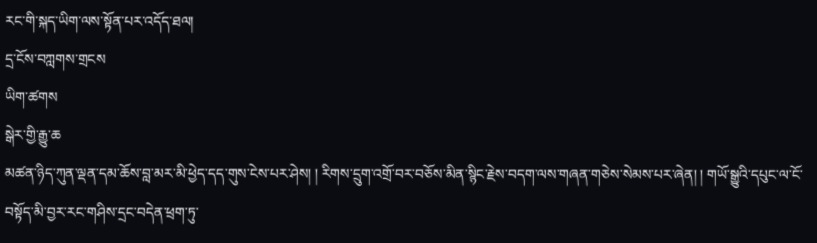རང་གི་སྐད་ཡིག་ལས་སྟོན་པར་འདོད་ཐལ།
དྲ་ངོས་བཀླགས་གྲངས
ཡིག་ཚགས
སྒེར་གྱི་རྒྱུ་ཆ
མཚན་ཉིད་ཀུན་ལྡན་དམ་ཆོས་བླ་མར་མི་ཕྱེད་དད་གུས་ངེས་པར་ཤེས། ། རིགས་དྲུག་འགྲོ་བར་བཅོས་མིན་སྙིང་རྗེས་བདག་ལས་གཞན་གཅེས་སེམས་པར་ཞེན། ། གཡོ་སྒྱུའི་དཔུང་ལ་ངོ་བསྟོད་མི་བྱར་རང་གཤིས་དྲང་བདེན་ཕྲག་ཏུ་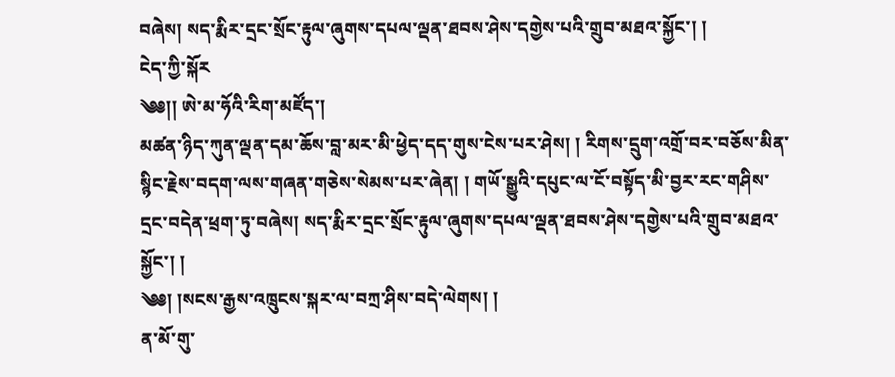བཞེས། སད་རྨིར་དྲང་སྲོང་རྟུལ་ཞུགས་དཔལ་ལྡན་ཐབས་ཤེས་དགྱེས་པའི་གྲུབ་མཐའ་སྐྱོང་། །
ངེད་ཀྱི་སྐོར
༄༅།། ཨེ་མ་ཧོའི་རིག་མཛོད་།
མཚན་ཉིད་ཀུན་ལྡན་དམ་ཆོས་བླ་མར་མི་ཕྱེད་དད་གུས་ངེས་པར་ཤེས། ། རིགས་དྲུག་འགྲོ་བར་བཅོས་མིན་སྙིང་རྗེས་བདག་ལས་གཞན་གཅེས་སེམས་པར་ཞེན། ། གཡོ་སྒྱུའི་དཔུང་ལ་ངོ་བསྟོད་མི་བྱར་རང་གཤིས་དྲང་བདེན་ཕྲག་ཏུ་བཞེས། སད་རྨིར་དྲང་སྲོང་རྟུལ་ཞུགས་དཔལ་ལྡན་ཐབས་ཤེས་དགྱེས་པའི་གྲུབ་མཐའ་སྐྱོང་། །
༄༅། །སངས་རྒྱས་འཁྲུངས་སྐར་ལ་བཀྲ་ཤིས་བདེ་ལེགས། །
ན་མོ་གུ་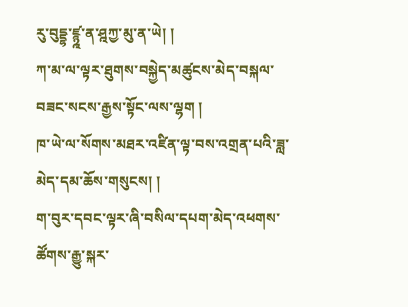རུ་བུདྡྷ་ཛྙྰ་ན་ཤྰཀྱ་མུ་ན་ཡེ། །
ཀ་མ་ལ་ལྟར་ཐུགས་བསྐྱེད་མཚུངས་མེད་བསྐལ་བཟང་སངས་རྒྱས་སྟོང་ལས་ལྷག །
ཁ་ཡེ་ལ་སོགས་མཐར་འཛིན་ལྟ་བས་འགྲན་པའི་ཟླ་མེད་དམ་ཆོས་གསུངས། །
ག་བུར་དབང་ལྟར་ཞི་བསིལ་དཔག་མེད་འཕགས་ཚོགས་རྒྱུ་སྐར་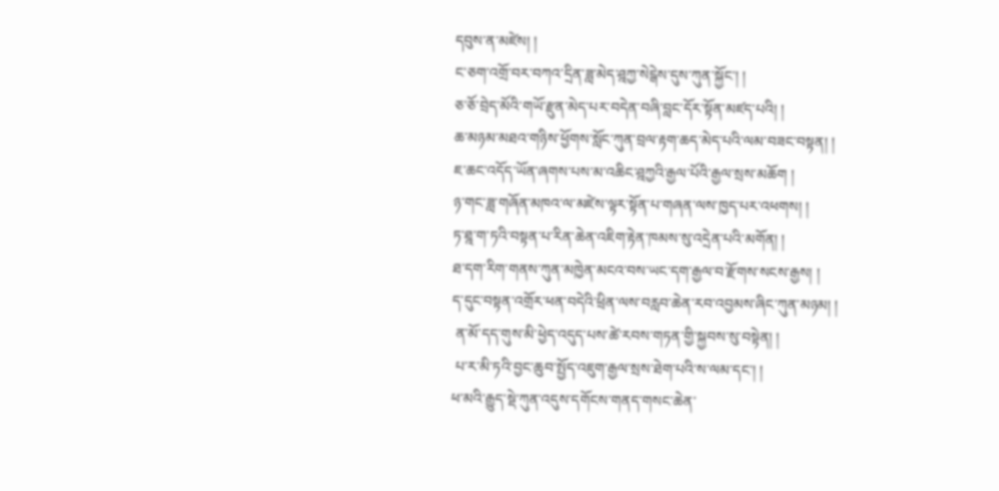དབུས་ན་མཛེས། །
ང་ཅག་འགྲོ་བར་བཀའ་དྲིན་ཟླ་མེད་ཤྰཀྱ་སེངྒེས་དུས་ཀུན་སྐྱོང་། །
ཅ་ཅོ་བྲེད་མོའི་གཡོ་རྫུན་མེད་པར་བདེན་བཞི་བླང་དོར་སྟོན་མཛད་པའི། །
ཆ་མཉམ་མཐའ་གཉིས་ཕྱོགས་སློང་ཀུན་བྲལ་རྟག་ཆད་མེད་པའི་ལམ་བཟང་བསྟན། །
ཇ་ཆང་འདོད་ཡོན་ཞགས་པས་མ་འཆིང་ཤྰཀྱའི་རྒྱལ་པོའི་རྒྱལ་སྲས་མཆོག །
ཉ་གང་ཟླ་གཞོན་མཁའ་ལ་མཛེས་ལྟར་སྟོན་པ་གཞན་ལས་ཁྱད་པར་འཕགས། །
ཏ་ཐྰ་ག་ཏའི་བསྟན་པ་རིན་ཆེན་འཇིག་རྟེན་ཁམས་སུ་འདྲེན་པའི་མགོན། །
ཐ་དག་རིག་གནས་ཀུན་མཁྱེན་མངའ་བས་ཡང་དག་རྒྱལ་བ་རྫོགས་སངས་རྒྱས། །
ད་དུང་བསྟན་འགྲོར་ཕན་བདེའི་ཕྲིན་ལས་བརླབ་ཆེན་རབ་འབྱམས་ཞིང་ཀུན་མཉམ། །
 ན་མོ་དད་གུས་མི་ཕྱེད་འདུད་པས་ཚེ་རབས་གཏན་གྱི་སྐྱབས་སུ་བསྟེན། །
 པ་ར་མི་ཏའི་བྱང་ཆུབ་སྤྱོད་འཇུག་རྒྱལ་སྲས་ཐེག་པའི་ས་ལམ་དང་། །
ཕ་མའི་རྒྱུད་སྡེ་ཀུན་འདུས་དགོངས་གནད་གསང་ཆེན་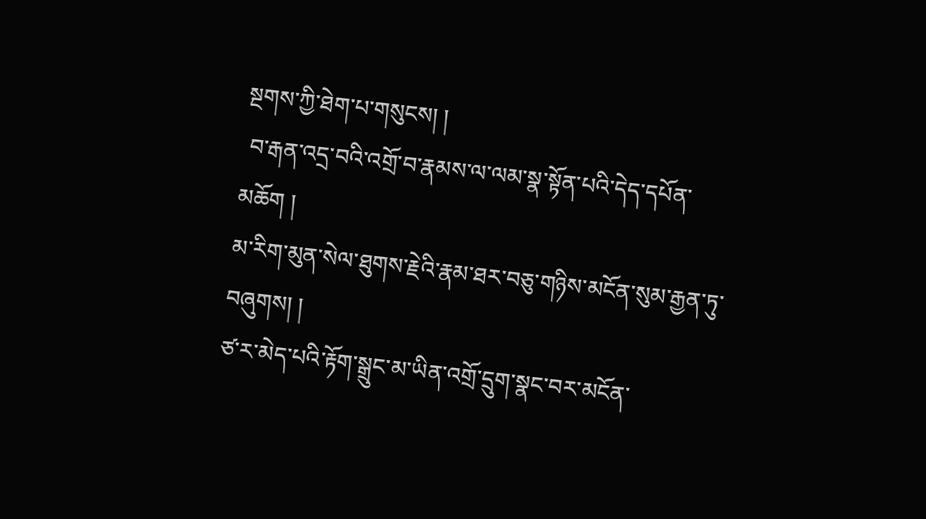སྔགས་ཀྱི་ཐེག་པ་གསུངས། །
 བ་རྒན་འདྲ་བའི་འགྲོ་བ་རྣམས་ལ་ལམ་སྣ་སྟོན་པའི་དེད་དཔོན་མཆོག །
མ་རིག་མུན་སེལ་ཐུགས་རྗེའི་རྣམ་ཐར་བཅུ་གཉིས་མངོན་སུམ་རྒྱན་ཏུ་བཞུགས། །
ཙ་ར་མེད་པའི་རྟོག་སྒྲུང་མ་ཡིན་འགྲོ་དྲུག་སྣང་བར་མངོན་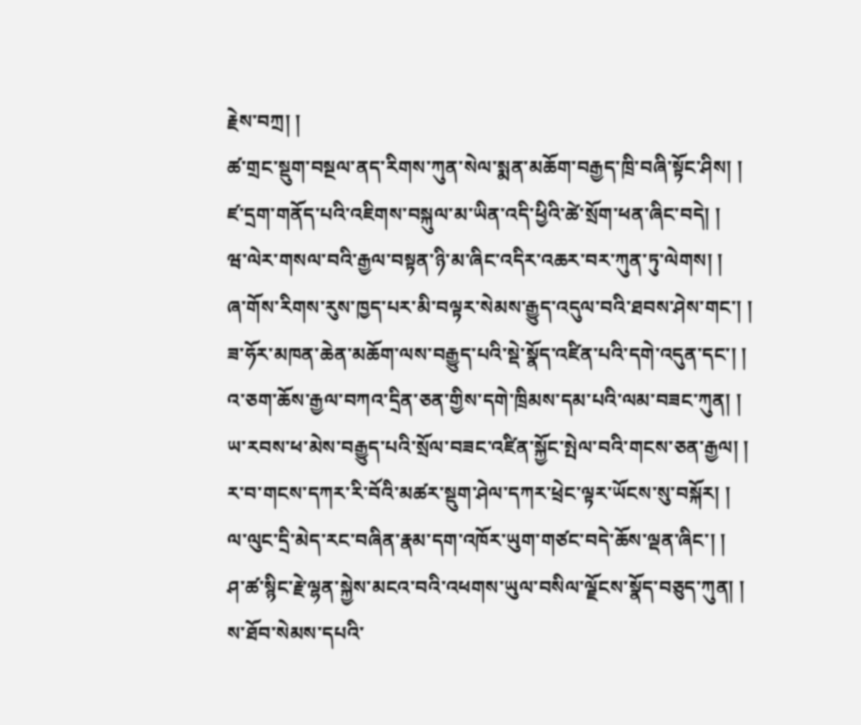རྗེས་བཀྲ། །
ཚ་གྲང་སྡུག་བསྔལ་ནད་རིགས་ཀུན་སེལ་སྨན་མཆོག་བརྒྱད་ཁྲི་བཞི་སྟོང་ཤིས། །
ཛ་དྲག་གནོད་པའི་འཇིགས་བསྐུལ་མ་ཡིན་འདི་ཕྱིའི་ཚེ་སྲོག་ཕན་ཞིང་བདེ། །
ཝ་ལེར་གསལ་བའི་རྒྱལ་བསྟན་ཉི་མ་ཞིང་འདིར་འཆར་བར་ཀུན་ཏུ་ལེགས། །
ཞ་གོས་རིགས་རུས་ཁྱད་པར་མི་བལྟར་སེམས་རྒྱུད་འདུལ་བའི་ཐབས་ཤེས་གང་། །
ཟ་ཧོར་མཁན་ཆེན་མཆོག་ལས་བརྒྱུད་པའི་སྡེ་སྣོད་འཛིན་པའི་དགེ་འདུན་དང་། །
འ་ཅག་ཆོས་རྒྱལ་བཀའ་དྲིན་ཅན་གྱིས་དགེ་ཁྲིམས་དམ་པའི་ལམ་བཟང་ཀུན། །
ཡ་རབས་ཕ་མེས་བརྒྱུད་པའི་སྲོལ་བཟང་འཛིན་སྐྱོང་སྤེལ་བའི་གངས་ཅན་རྒྱལ། །
ར་བ་གངས་དཀར་རི་བོའི་མཚར་སྡུག་ཤེལ་དཀར་ཕྲེང་ལྟར་ཡོངས་སུ་བསྐོར། །
ལ་ལུང་དྲི་མེད་རང་བཞིན་རྣམ་དག་འཁོར་ཡུག་གཙང་བདེ་ཆོས་ལྡན་ཞིང་། །
ཤ་ཚ་སྙིང་རྗེ་ལྷན་སྐྱེས་མངའ་བའི་འཕགས་ཡུལ་བསིལ་ལྗོངས་སྣོད་བཅུད་ཀུན། །
ས་ཐོབ་སེམས་དཔའི་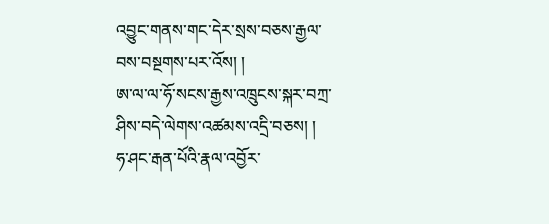འབྱུང་གནས་གང་དེར་སྲས་བཅས་རྒྱལ་བས་བསྔགས་པར་འོས། །
ཨ་ལ་ལ་ཧོ་སངས་རྒྱས་འཁྲུངས་སྐར་བཀྲ་ཤིས་བདེ་ལེགས་འཚམས་འདྲི་བཅས། །
ཧ་ཤང་རྒན་པོའི་རྣལ་འབྱོར་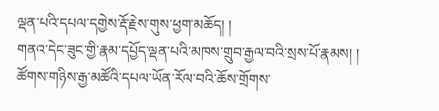ལྡན་པའི་དཔལ་དགྱེས་རྡོ་རྗེས་གུས་ཕྱག་མཆོད། །
གནའ་དེང་ཟུང་གྱི་རྣམ་དཔྱོད་ལྡན་པའི་མཁས་གྲུབ་རྒྱལ་བའི་སྲས་པོ་རྣམས། །
ཚོགས་གཉིས་རྒྱ་མཚོའི་དཔལ་ཡོན་རོལ་བའི་ཆོས་གྲོགས་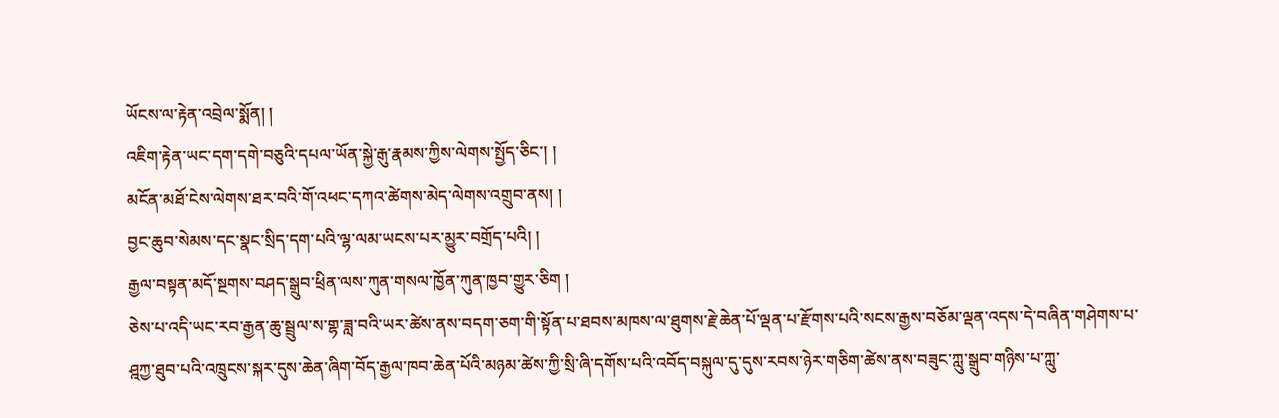ཡོངས་ལ་རྟེན་འབྲེལ་སྨོན། །
འཇིག་རྟེན་ཡང་དག་དགེ་བཅུའི་དཔལ་ཡོན་སྐྱེ་རྒུ་རྣམས་ཀྱིས་ལེགས་སྤྱོད་ཅིང་། །
མངོན་མཐོ་ངེས་ལེགས་ཐར་བའི་གོ་འཕང་དཀའ་ཚེགས་མེད་ལེགས་འགྲུབ་ནས། །
བྱང་ཆུབ་སེམས་དང་སྣང་སྲིད་དག་པའི་ལྷ་ལམ་ཡངས་པར་མྱུར་བགྲོད་པའི། །
རྒྱལ་བསྟན་མདོ་སྔགས་བཤད་སྒྲུབ་ཕྲིན་ལས་ཀུན་གསལ་ཁྱོན་ཀུན་ཁྱབ་གྱུར་ཅིག །
ཅེས་པ་འདི་ཡང་རབ་རྒྱན་ཆུ་སྦྲུལ་ས་གྷ་ཟླ་བའི་ཡར་ཚེས་ནས་བདག་ཅག་གི་སྟོན་པ་ཐབས་མཁས་ལ་ཐུགས་རྗེ་ཆེན་པོ་ལྡན་པ་རྫོགས་པའི་སངས་རྒྱས་བཅོམ་ལྡན་འདས་དེ་བཞིན་གཤེགས་པ་ཤྰཀྱ་ཐུབ་པའི་འཁྲུངས་སྐར་དུས་ཆེན་ཞིག་བོད་རྒྱལ་ཁབ་ཆེན་པོའི་མཉམ་ཚེས་ཀྱི་སྲི་ཞི་དགོས་པའི་འབོད་བསྐུལ་དུ་དུས་རབས་ཉེར་གཅིག་ཚེས་ནས་བཟུང་ཀླུ་སྒྲུབ་གཉིས་པ་ཀླུ་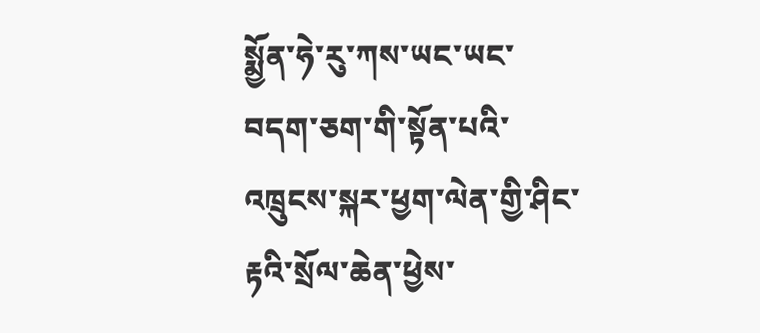སྨྱོན་ཧེ་རུ་ཀས་ཡང་ཡང་ བདག་ཅག་གི་སྟོན་པའི་འཁྲུངས་སྐར་ཕྱག་ལེན་གྱི་ཤིང་རྟའི་སྲོལ་ཆེན་ཕྱེས་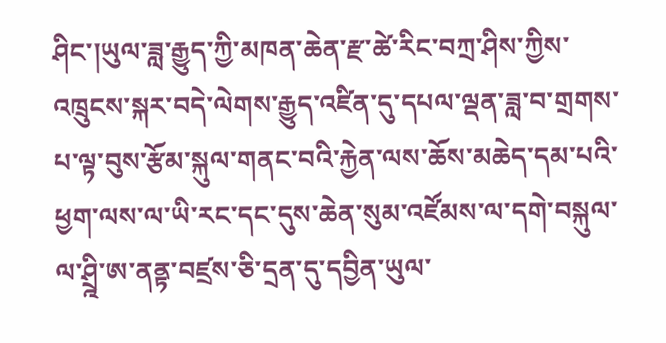ཤིང་།ཡུལ་ཟླ་རྒྱུད་ཀྱི་མཁན་ཆེན་རྫ་ཚེ་རིང་བཀྲ་ཤིས་ཀྱིས་འཁྲུངས་སྐར་བདེ་ལེགས་རྒྱུད་འཛིན་དུ་དཔལ་ལྡན་ཟླ་བ་གྲགས་པ་ལྟ་བུས་རྩོམ་སྐུལ་གནང་བའི་རྐྱེན་ལས་ཆོས་མཆེད་དམ་པའི་ཕྱག་ལས་ལ་ཡི་རང་དང་དུས་ཆེན་སུམ་འཛོམས་ལ་དགེ་བསྐུལ་ལ་ཤྲྰི་ཨ་ནནྟ་བཛྲས་ཅི་དྲན་དུ་དབྱིན་ཡུལ་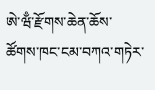ཨེ་ཝྃ་རྫོགས་ཆེན་ཆོས་ཚོགས་ཁང་ངམ་བཀའ་གཏེར་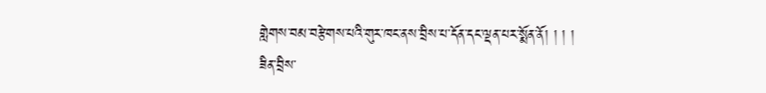གླེགས་བམ་བརྩེགས་པའི་གུར་ཁང་ནས་བྲིས་པ་དོན་དང་ལྡན་པར་སྨོན་ནོ། ། ། །
ཟིན་བྲིས་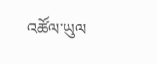འཚོལ་ཡུལ